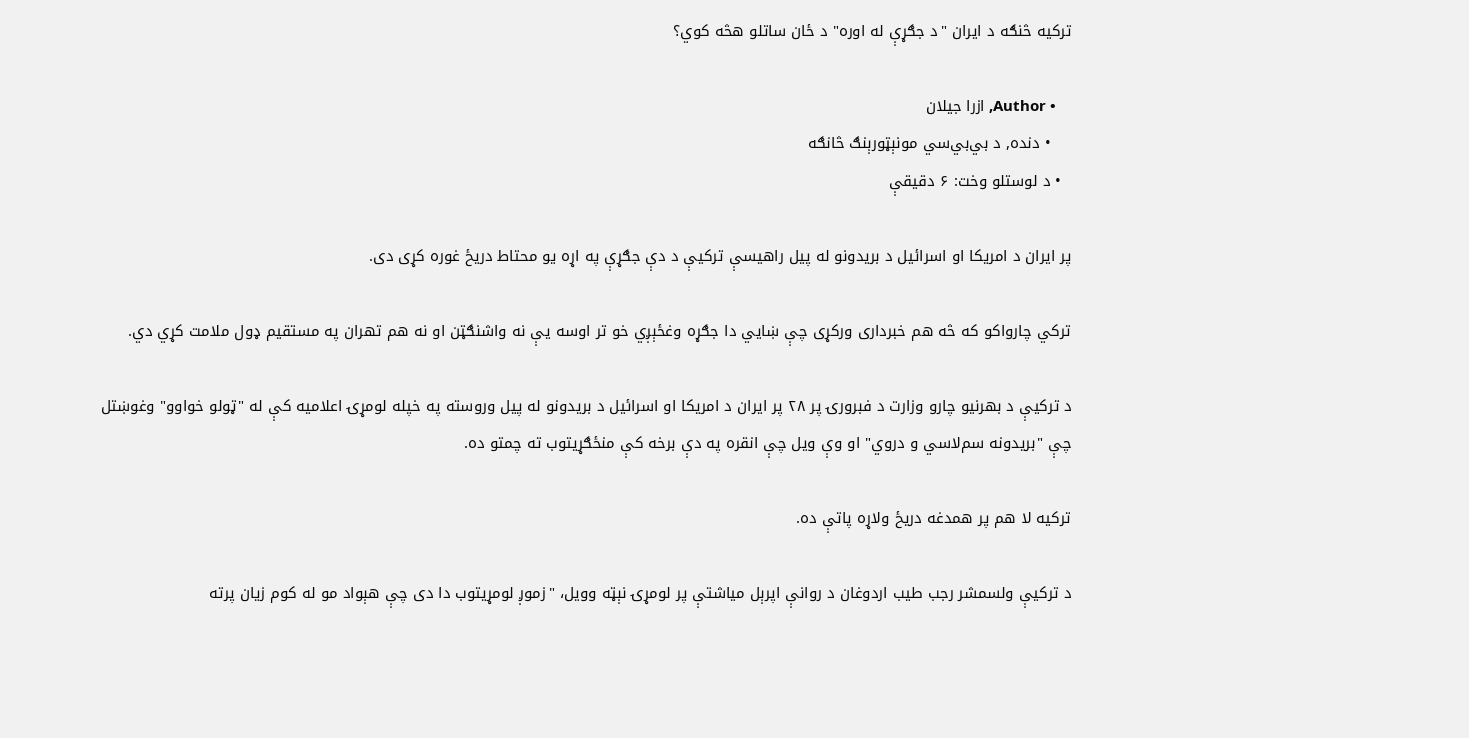ترکیه څنګه د ایران "د جګړې له اوره" د ځان ساتلو هڅه کوي؟

    • Author, ازرا جیلان
    • دنده, د بي‌بي‌سي مونېټورېنګ څانګه
  • د لوستلو وخت: ۶ دقیقې

پر ایران د امریکا او اسرائیل د بریدونو له پیل راهیسې ترکیې د دې جګړې په اړه یو محتاط دریځ غوره کړی دی.

ترکي چارواکو که څه هم خبرداری ورکړی چې ښايي دا جګړه وغځېږي خو تر اوسه یې نه واشنګټن او نه هم تهران په مستقیم ډول ملامت کړي دي.

د ترکیې د بهرنیو چارو وزارت د فبرورۍ پر ۲۸ پر ایران د امریکا او اسرائیل د بریدونو له پیل وروسته په خپله لومړۍ اعلامیه کې له "ټولو خواوو" وغوښتل چې "بریدونه سم‌لاسي و دروي" او وې ویل چې انقره په دې برخه کې منځګړیتوب ته چمتو ده.

ترکیه لا هم پر همدغه دریځ ولاړه پاتې ده.

د ترکیې ولسمشر رجب طیب اردوغان د روانې اپرېل میاشتې پر لومړۍ نېټه وویل، "زموږ لومړیتوب دا دی چې هېواد مو له کوم زیان پرته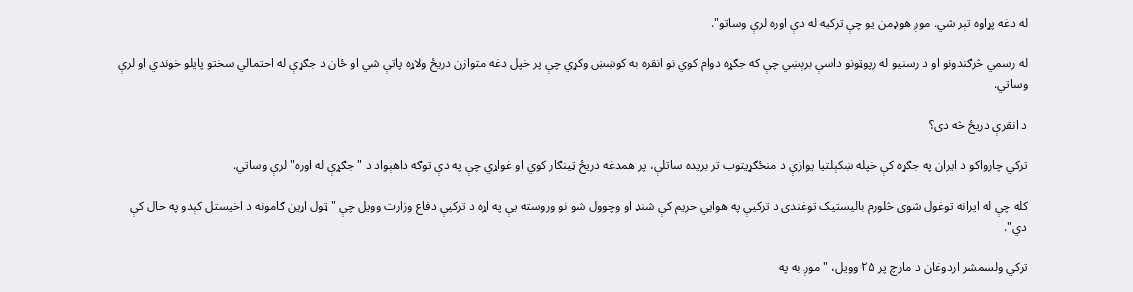له دغه پړاوه تېر شي. موږ هوډمن یو چې ترکیه له دې اوره لرې وساتو".

له رسمي څرګندونو او د رسنیو له رپوټونو داسې برېښي چې که جګړه دوام کوي نو انقره به کوښښ وکړي چې پر خپل دغه متوازن دریځ ولاړه پاتې شي او ځان د جګړې له احتمالي سختو پایلو خوندي او لرې وساتي.

د انقرې دریځ څه دی؟

ترکي چارواکو د ایران په جګړه کې خپله ښکېلتیا یوازې د منځګړیتوب تر بریده ساتلې، پر همدغه دريځ ټینګار کوي او غواړي چې په دې توګه داهېواد د "جګړې له اوره" لرې وساتي.

کله چې له ایرانه توغول شوی څلورم بالیستیک توغندی د ترکیې په هوايي حریم کې شنډ او وچوول شو نو وروسته یې په اړه د ترکیې دفاع وزارت وویل چې "ټول اړین ګامونه د اخیستل کېدو په حال کې دي".

ترکي ولسمشر اردوغان د مارچ پر ۲۵ وویل، "موږ به په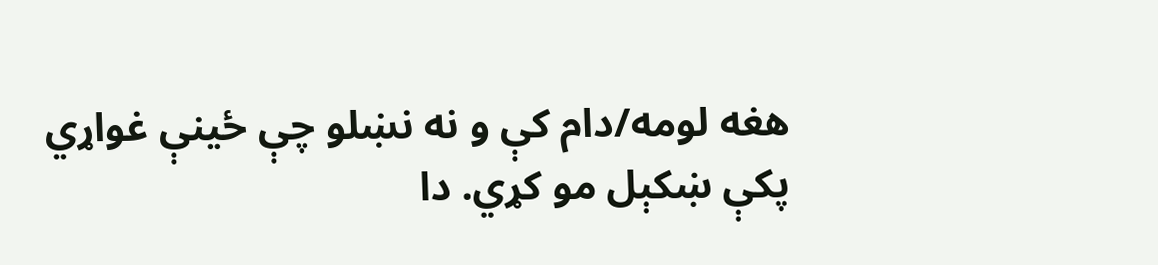هغه لومه/دام کې و نه نښلو چې ځينې غواړي پکې ښکېل مو کړي. دا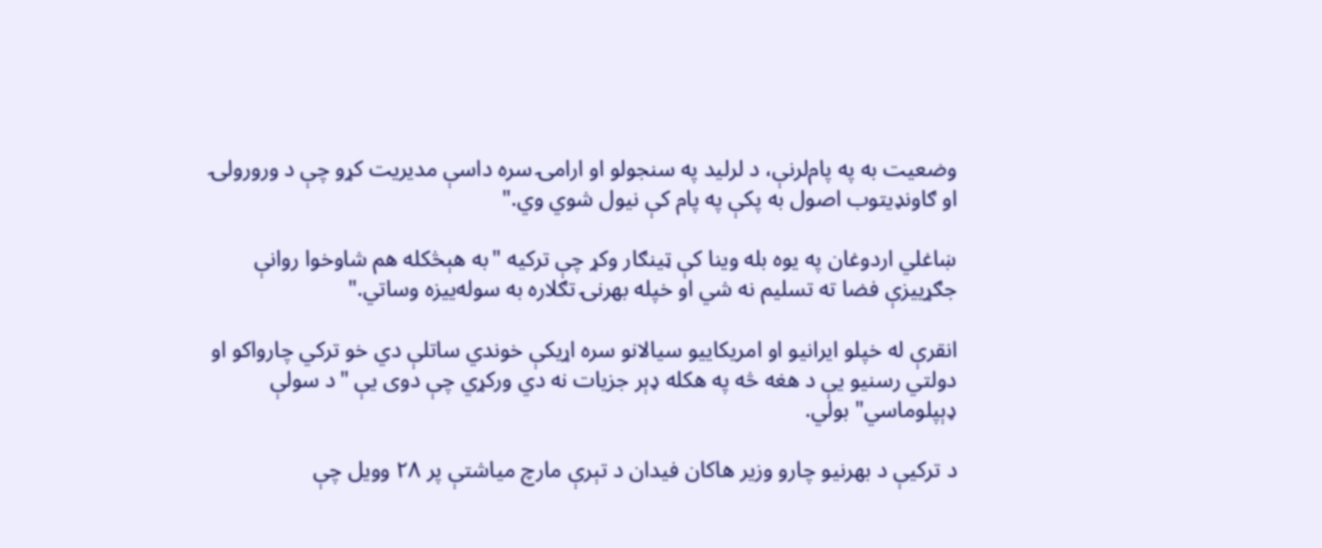وضعیت به په پام‌لرنې، د لرلید په سنجولو او ارامۍ سره داسې مدیریت کړو چې د ورورولۍ او ګاونډيتوب اصول به پکې په پام کې نیول شوي وي."

ښاغلي اردوغان په یوه بله وینا کې ټينګار وکړ چې ترکیه "به هېڅکله هم شاوخوا روانې جګړييزې فضا ته تسلیم نه شي او خپله بهرنۍ تګلاره به سوله‌ييزه وساتي."

انقرې له خپلو ایرانيو او امریکاييو سیالانو سره اړیکې خوندي ساتلې دي خو ترکي چارواکو او دولتي رسنیو یې د هغه څه په هکله ډېر جزیات نه دي ورکړي چې دوی یې "د سولې ډېپلوماسي" بولي.

د ترکیې د بهرنیو چارو وزیر هاکان فیدان د تېرې مارچ میاشتې پر ۲۸ وویل چې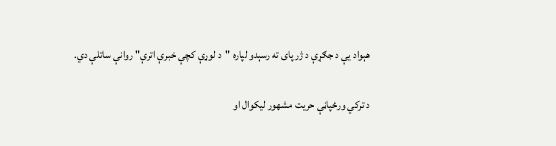هېواد یې د جګړې د ژر پای ته رسېدو لپاره "د لوړې کچې خبرې اترې" روانې ساتلې دي.

د ترکي ورځپاڼې حریت مشهور لیکوال او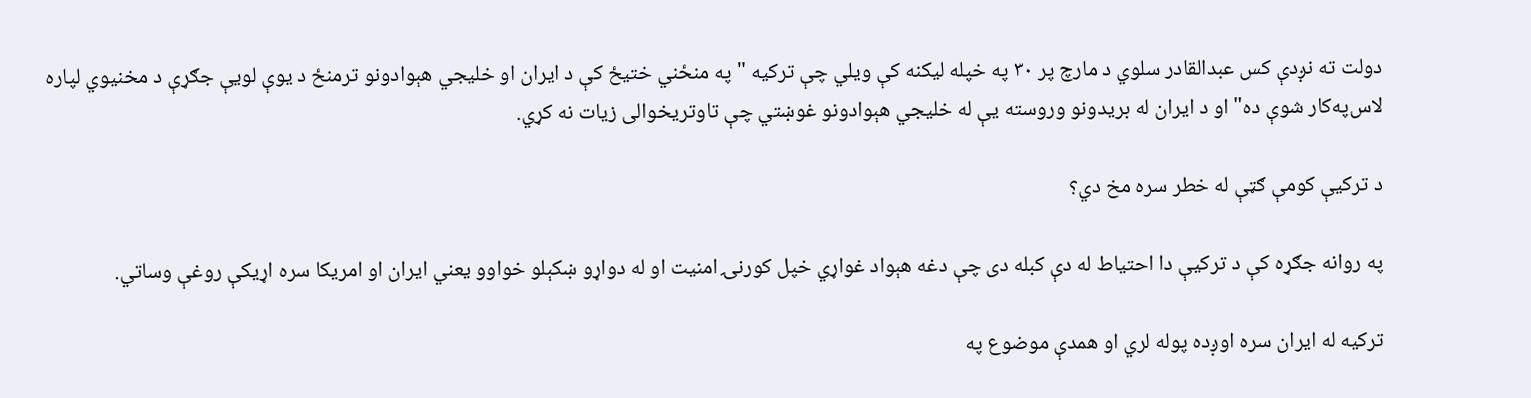دولت ته نږدې کس عبدالقادر سلوي د مارچ پر ۳۰ په خپله لیکنه کې ویلي چې ترکیه "په منځني ختيځ کې د ایران او خلیجي هېوادونو ترمنځ د یوې لویې جګړې د مخنیوي لپاره لاس‌په‌کار شوې ده" او د ایران له بریدونو وروسته یې له خلیجي هېوادونو غوښتي چې تاوتریخوالی زیات نه کړي.

د ترکیې کومې ګټې له خطر سره مخ دي؟

په روانه جګړه کې د ترکیې دا احتیاط له دې کبله دی چې دغه هېواد غواړي خپل کورنۍ امنیت او له دواړو ښکېلو خواوو یعني ایران او امریکا سره اړیکې روغې وساتي.

ترکیه له ایران سره اوږده پوله لري او همدې موضوع په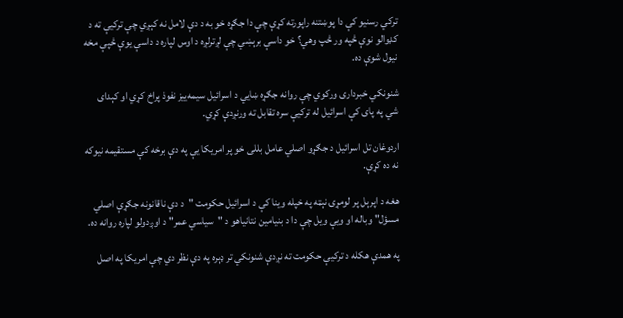ترکي رسنیو کې دا پوښتنه راپورته کړې چې دا جګړه خو به د دې لامل نه کېږي چې ترکیې ته د کډوالو نوې څپه ور څپ وهي؟ خو داسې برېښي چې لږترلږه د اوس لپاره د داسې یوې څپې مخه نیول شوې ده.

شنونکي خبرداری ورکوي چې روانه جګړه ښايي د اسرائیل سیمه‌ییز نفوذ پراخ کړي او کېدای شي په پای کې اسرائیل له ترکیې سره تقابل ته ورنږدې کړي.

اردوغان تل اسرائیل د جګړو اصلي عامل بللی خو پر امریکا یې په دې برخه کې مستقیمه نیوکه نه ده کړې.

هغه د اپرېل پر لومړۍ نېټه په خپله وینا کې د اسرائیل حکومت "د دې ناقانونه جګړې اصلي مسؤل" وباله او ویې ویل چې دا د بنیامین نتانیاهو د "سیاسي عمر" د اوږدولو لپاره روانه ده.

په همدې هکله د ترکیې حکومت ته نږدې شنونکي تر ډېره په دې نظر دي چې امریکا په اصل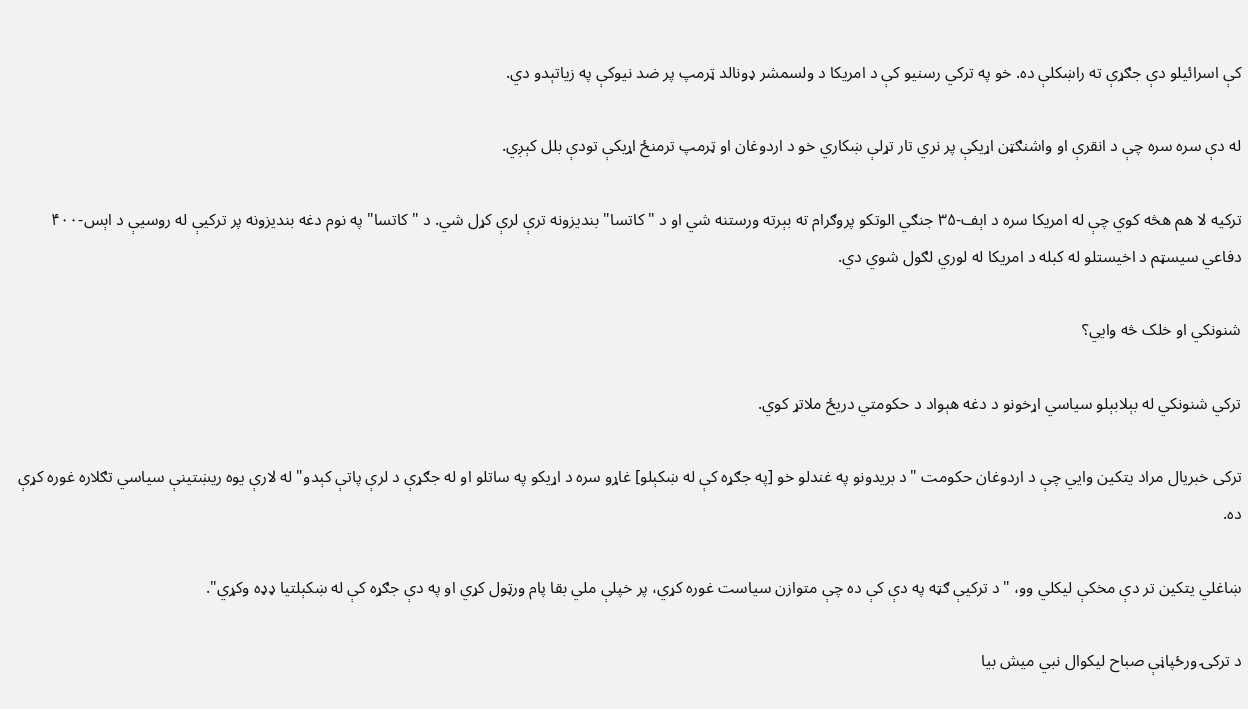کې اسرائیلو دې جګړې ته راښکلې ده. خو په ترکي رسنیو کې د امریکا د ولسمشر ډونالد ټرمپ پر ضد نیوکې په زیاتېدو دي.

له دې سره سره چې د انقرې او واشنګټن اړیکې پر نري تار تړلې ښکاري خو د اردوغان او ټرمپ ترمنځ اړیکې تودې بلل کېږي.

ترکیه لا هم هڅه کوي چې له امریکا سره د اېف-۳۵ جنګي الوتکو پروګرام ته بېرته ورستنه شي او د "کاتسا" بندیزونه ترې لرې کړل شي. د "کاتسا" په نوم دغه بندیزونه پر ترکیې له روسیې د اېس-۴۰۰ دفاعي سیسټم د اخیستلو له کبله د امریکا له لوري لګول شوي دي.

شنونکي او خلک څه وایي؟

ترکي شنونکي له بېلابېلو سیاسي اړخونو د دغه هېواد د حکومتي دريځ ملاتړ کوي.

ترکی خبریال مراد یتکین وايي چې د اردوغان حکومت "د بریدونو په غندلو خو [په جګړه کې له ښکېلو] غاړو سره د اړیکو په ساتلو او له جګړې د لرې پاتې کېدو" له لارې یوه ریښتینې سیاسي تګلاره غوره کړې ده.

ښاغلي یتکین تر دې مخکې لیکلي وو، "د ترکیې ګټه په دې کې ده چې متوازن سیاست غوره کړي، پر خپلې ملي بقا پام ورټول کړي او په دې جګړه کې له ښکېلتیا ډډه وکړي".

د ترکۍ ورځپاڼې صباح لیکوال نبي میش بیا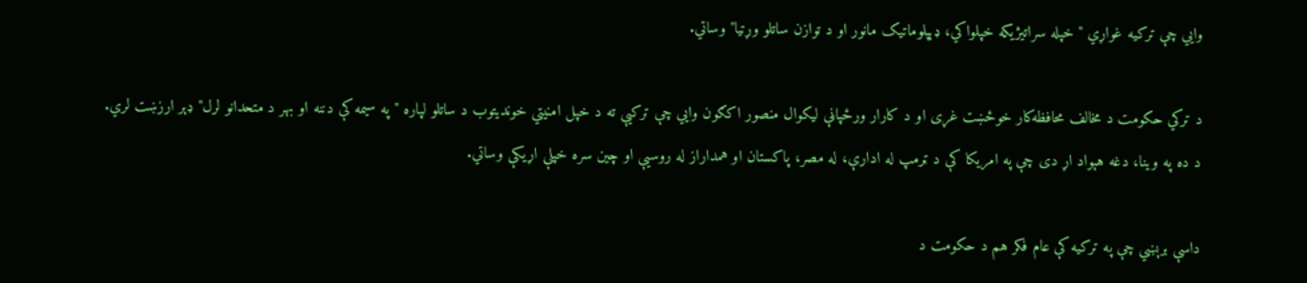وايي چې ترکیه غواړي "خپله سراتيژيکه خپلواکي، ډېپلوماتیک مانور او د توازن ساتلو وړتیا" وساتي.

د ترکي حکومت د مخالف محافظه‌کار خوځښت غړی او د کارار ورځپاڼې لیکوال منصور اکګون وايي چې ترکیې ته د خپل امنیتي خوندیتوب د ساتلو لپاره "په سیمه کې دننه او بهر د متحدانو لرل" ډېر ارزښت لري. د ده په وینا، دغه هېواد اړ دی چې په امریکا کې د ټرمپ له ادارې، له مصر، پاکستان او همداراز له روسیې او چین سره خپلې اړیکې وساتي.

داسې برېښي چې په ترکیه کې عام فکر هم د حکومت د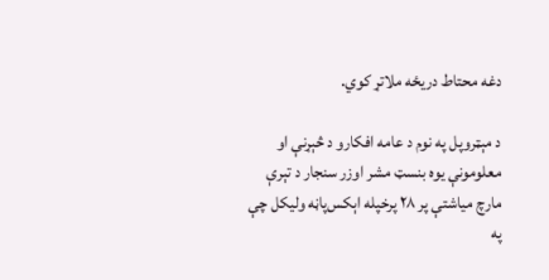دغه محتاط دریځه ملاتړ کوي.

د مېټروپل په نوم د عامه افکارو د څېړنې او معلومونې یوه بنسټ مشر اوزر سنجار د تېرې مارچ میاشتې پر ۲۸ پرخپله اېکس‌پاڼه ولیکل چې په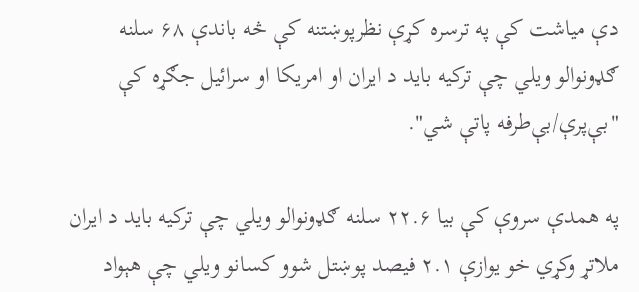دې میاشت کې په ترسره کړې نظرپوښتنه کې څه باندې ۶۸ سلنه ګډونوالو ویلي چې ترکیه باید د ایران او امریکا او سرائیل جګړه کې "بې‌پرې/بې‌طرفه پاتې شي".

په همدې سروې کې بیا ۲۲.۶ سلنه ګډونوالو ویلي چې ترکیه باید د ایران ملاتړ وکړي خو یوازې ۲.۱ فیصد پوښتل شوو کسانو ویلي چې هېواد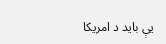یې باید د امریکا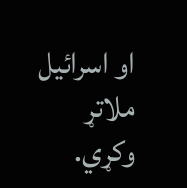او اسرائیل ملاتړ وکړي.